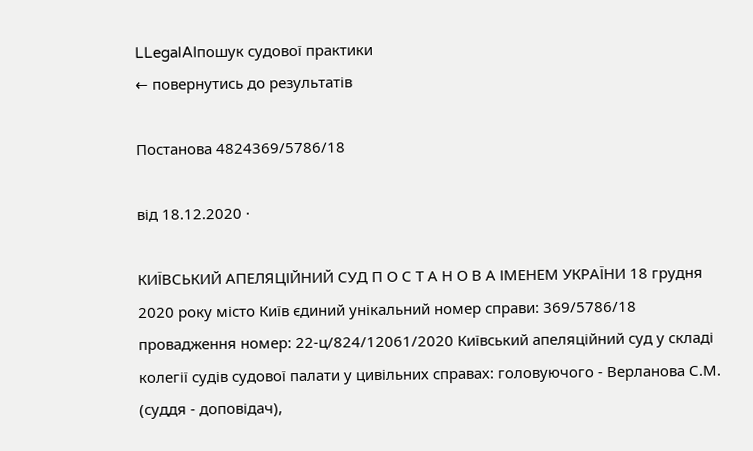LLegalAIпошук судової практики
← повернутись до результатів

Постанова 4824369/5786/18

від 18.12.2020 ·

КИЇВСЬКИЙ АПЕЛЯЦІЙНИЙ СУД П О С Т А Н О В А ІМЕНЕМ УКРАЇНИ 18 грудня 2020 року місто Київ єдиний унікальний номер справи: 369/5786/18 провадження номер: 22-ц/824/12061/2020 Київський апеляційний суд у складі колегії судів судової палати у цивільних справах: головуючого - Верланова С.М. (суддя - доповідач),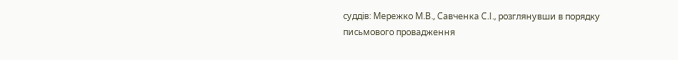суддів: Мережко М.В., Савченка С.І., розглянувши в порядку письмового провадження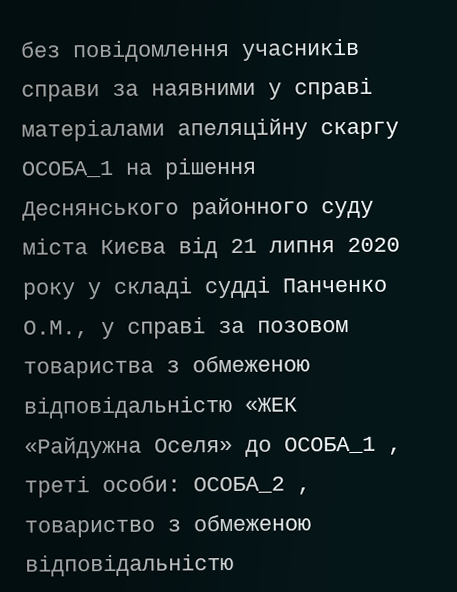без повідомлення учасників справи за наявними у справі матеріалами апеляційну скаргу ОСОБА_1 на рішення Деснянського районного суду міста Києва від 21 липня 2020 року у складі судді Панченко О.М., у справі за позовом товариства з обмеженою відповідальністю «ЖЕК «Райдужна Оселя» до ОСОБА_1 , треті особи: ОСОБА_2 , товариство з обмеженою відповідальністю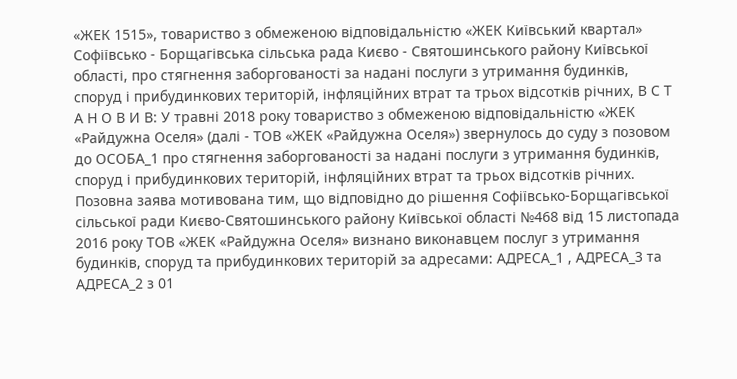«ЖЕК 1515», товариство з обмеженою відповідальністю «ЖЕК Київський квартал» Софіївсько - Борщагівська сільська рада Києво - Святошинського району Київської області, про стягнення заборгованості за надані послуги з утримання будинків, споруд і прибудинкових територій, інфляційних втрат та трьох відсотків річних, В С Т А Н О В И В: У травні 2018 року товариство з обмеженою відповідальністю «ЖЕК «Райдужна Оселя» (далі - ТОВ «ЖЕК «Райдужна Оселя») звернулось до суду з позовом до ОСОБА_1 про стягнення заборгованості за надані послуги з утримання будинків, споруд і прибудинкових територій, інфляційних втрат та трьох відсотків річних. Позовна заява мотивована тим, що відповідно до рішення Софіївсько-Борщагівської сільської ради Києво-Святошинського району Київської області №468 від 15 листопада 2016 року ТОВ «ЖЕК «Райдужна Оселя» визнано виконавцем послуг з утримання будинків, споруд та прибудинкових територій за адресами: АДРЕСА_1 , АДРЕСА_3 та АДРЕСА_2 з 01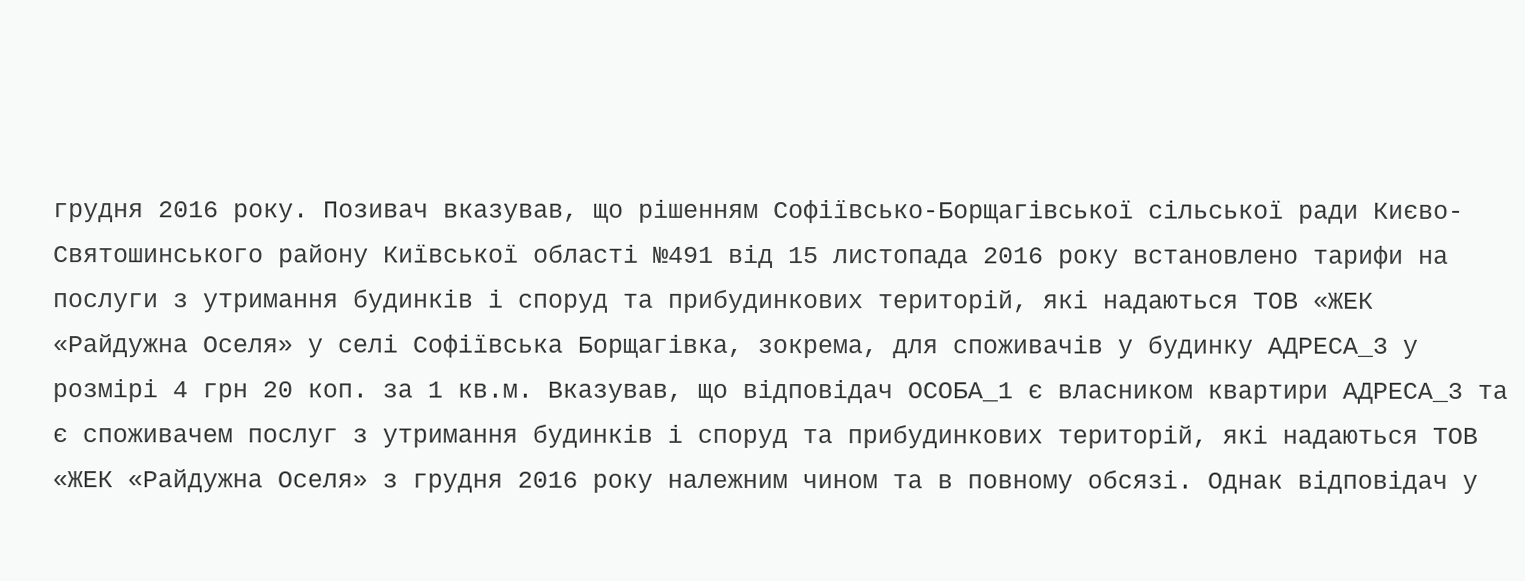грудня 2016 року. Позивач вказував, що рішенням Софіївсько-Борщагівської сільської ради Києво-Святошинського району Київської області №491 від 15 листопада 2016 року встановлено тарифи на послуги з утримання будинків і споруд та прибудинкових територій, які надаються ТОВ «ЖЕК «Райдужна Оселя» у селі Софіївська Борщагівка, зокрема, для споживачів у будинку АДРЕСА_3 у розмірі 4 грн 20 коп. за 1 кв.м. Вказував, що відповідач ОСОБА_1 є власником квартири АДРЕСА_3 та є споживачем послуг з утримання будинків і споруд та прибудинкових територій, які надаються ТОВ «ЖЕК «Райдужна Оселя» з грудня 2016 року належним чином та в повному обсязі. Однак відповідач у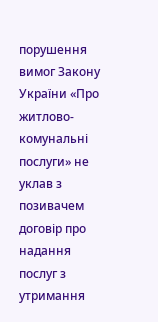порушення вимог Закону України «Про житлово-комунальні послуги» не уклав з позивачем договір про надання послуг з утримання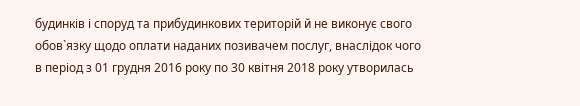будинків і споруд та прибудинкових територій й не виконує свого обов`язку щодо оплати наданих позивачем послуг, внаслідок чого в період з 01 грудня 2016 року по 30 квітня 2018 року утворилась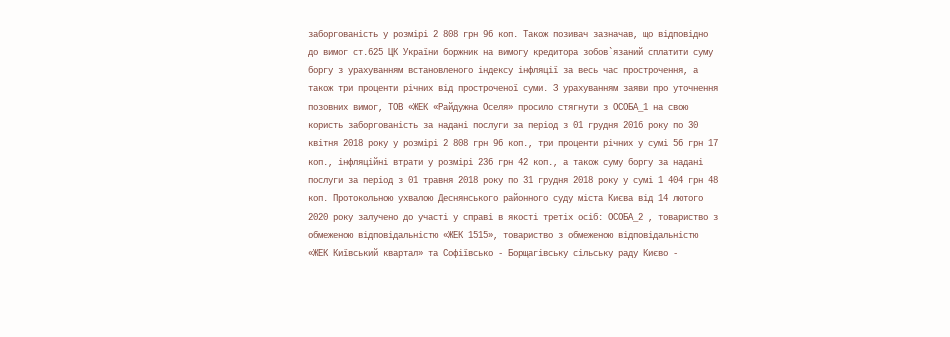заборгованість у розмірі 2 808 грн 96 коп. Також позивач зазначав, що відповідно до вимог ст.625 ЦК України боржник на вимогу кредитора зобов`язаний сплатити суму боргу з урахуванням встановленого індексу інфляції за весь час прострочення, а також три проценти річних від простроченої суми. З урахуванням заяви про уточнення позовних вимог, ТОВ «ЖЕК «Райдужна Оселя» просило стягнути з ОСОБА_1 на свою користь заборгованість за надані послуги за період з 01 грудня 2016 року по 30 квітня 2018 року у розмірі 2 808 грн 96 коп., три проценти річних у сумі 56 грн 17 коп., інфляційні втрати у розмірі 236 грн 42 коп., а також суму боргу за надані послуги за період з 01 травня 2018 року по 31 грудня 2018 року у сумі 1 404 грн 48 коп. Протокольною ухвалою Деснянського районного суду міста Києва від 14 лютого 2020 року залучено до участі у справі в якості третіх осіб: ОСОБА_2 , товариство з обмеженою відповідальністю «ЖЕК 1515», товариство з обмеженою відповідальністю «ЖЕК Київський квартал» та Софіївсько - Борщагівську сільську раду Києво -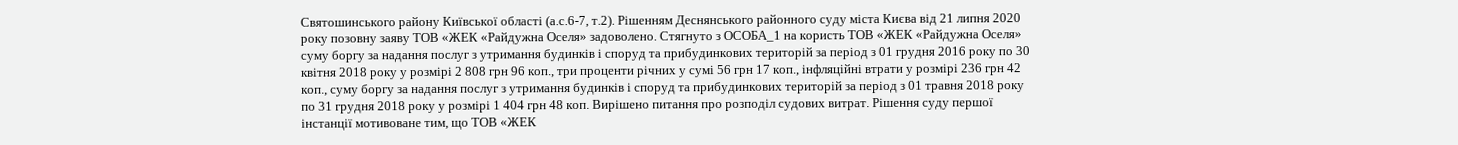Святошинського району Київської області (а.с.6-7, т.2). Рішенням Деснянського районного суду міста Києва від 21 липня 2020 року позовну заяву ТОВ «ЖЕК «Райдужна Оселя» задоволено. Стягнуто з ОСОБА_1 на користь ТОВ «ЖЕК «Райдужна Оселя» суму боргу за надання послуг з утримання будинків і споруд та прибудинкових територій за період з 01 грудня 2016 року по 30 квітня 2018 року у розмірі 2 808 грн 96 коп., три проценти річних у сумі 56 грн 17 коп., інфляційні втрати у розмірі 236 грн 42 коп., суму боргу за надання послуг з утримання будинків і споруд та прибудинкових територій за період з 01 травня 2018 року по 31 грудня 2018 року у розмірі 1 404 грн 48 коп. Вирішено питання про розподіл судових витрат. Рішення суду першої інстанції мотивоване тим, що ТОВ «ЖЕК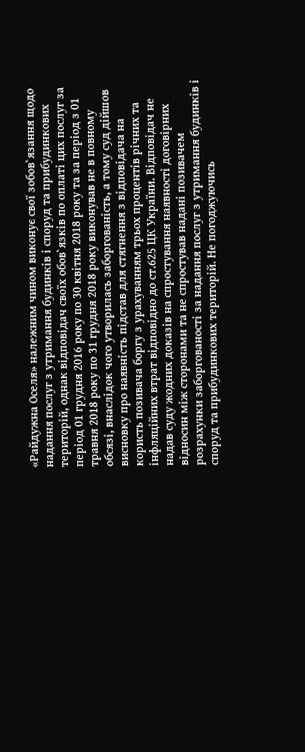«Райдужна Оселя» належним чином виконує свої зобов`язання щодо надання послуг з утримання будинків і споруд та прибудинкових територій, однак відповідач своїх обов`язків по оплаті цих послуг за період 01 грудня 2016 року по 30 квітня 2018 року та за період з 01 травня 2018 року по 31 грудня 2018 року виконував не в повному обсязі, внаслідок чого утворилась заборгованість, а тому суд дійшов висновку про наявність підстав для стягнення з відповідача на користь позивача боргу з урахуванням трьох процентів річних та інфляційних втрат відповідно до ст.625 ЦК України. Відповідач не надав суду жодних доказів на спростування наявності договірних відносин між сторонами та не спростував надані позивачем розрахунки заборгованості за надання послуг з утримання будинків і споруд та прибудинкових територій. Не погоджуючись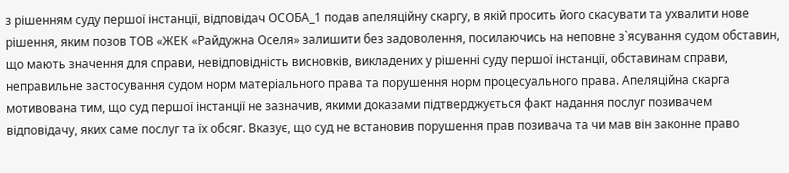з рішенням суду першої інстанції, відповідач ОСОБА_1 подав апеляційну скаргу, в якій просить його скасувати та ухвалити нове рішення, яким позов ТОВ «ЖЕК «Райдужна Оселя» залишити без задоволення, посилаючись на неповне з`ясування судом обставин, що мають значення для справи, невідповідність висновків, викладених у рішенні суду першої інстанції, обставинам справи, неправильне застосування судом норм матеріального права та порушення норм процесуального права. Апеляційна скарга мотивована тим, що суд першої інстанції не зазначив, якими доказами підтверджується факт надання послуг позивачем відповідачу, яких саме послуг та їх обсяг. Вказує, що суд не встановив порушення прав позивача та чи мав він законне право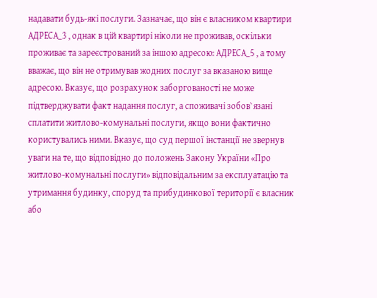надавати будь-які послуги. Зазначає, що він є власником квартири АДРЕСА_3 , однак в цій квартирі ніколи не проживав, оскільки проживає та зареєстрований за іншою адресою: АДРЕСА_5 , а тому вважає, що він не отримував жодних послуг за вказаною вище адресою. Вказує, що розрахунок заборгованості не може підтверджувати факт надання послуг, а споживачі зобов`язані сплатити житлово-комунальні послуги, якщо вони фактично користувались ними. Вказує, що суд першої інстанції не звернув уваги на те, що відповідно до положень Закону України «Про житлово-комунальні послуги» відповідальним за експлуатацію та утримання будинку, споруд та прибудинкової території є власник або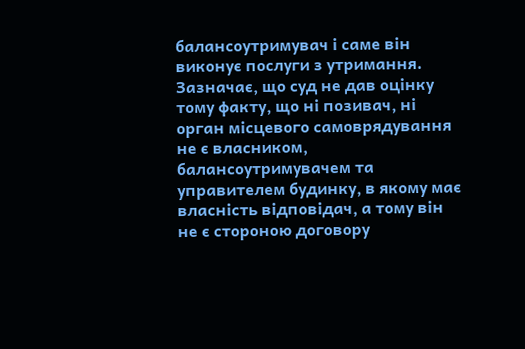балансоутримувач і саме він виконує послуги з утримання. Зазначає, що суд не дав оцінку тому факту, що ні позивач, ні орган місцевого самоврядування не є власником, балансоутримувачем та управителем будинку, в якому має власність відповідач, а тому він не є стороною договору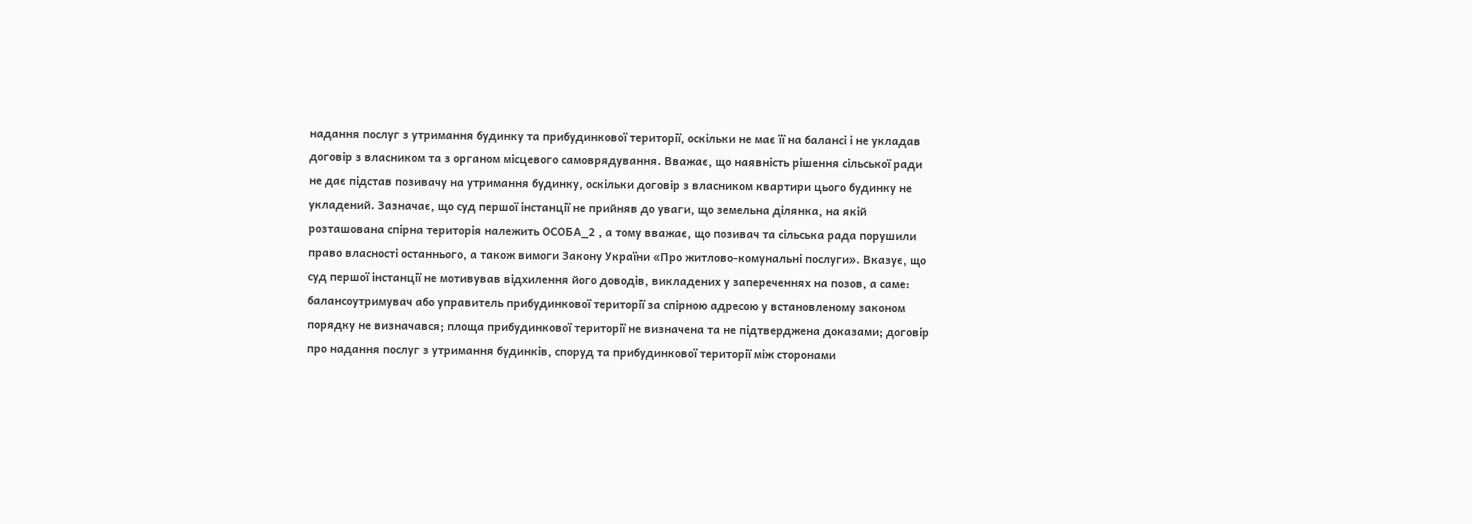надання послуг з утримання будинку та прибудинкової території, оскільки не має її на балансі і не укладав договір з власником та з органом місцевого самоврядування. Вважає, що наявність рішення сільської ради не дає підстав позивачу на утримання будинку, оскільки договір з власником квартири цього будинку не укладений. Зазначає, що суд першої інстанції не прийняв до уваги, що земельна ділянка, на якій розташована спірна територія належить ОСОБА_2 , а тому вважає, що позивач та сільська рада порушили право власності останнього, а також вимоги Закону України «Про житлово-комунальні послуги». Вказує, що суд першої інстанції не мотивував відхилення його доводів, викладених у запереченнях на позов, а саме: балансоутримувач або управитель прибудинкової території за спірною адресою у встановленому законом порядку не визначався; площа прибудинкової території не визначена та не підтверджена доказами; договір про надання послуг з утримання будинків, споруд та прибудинкової території між сторонами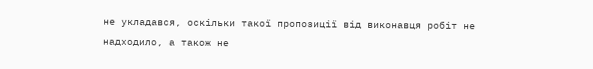не укладався, оскільки такої пропозиції від виконавця робіт не надходило, а також не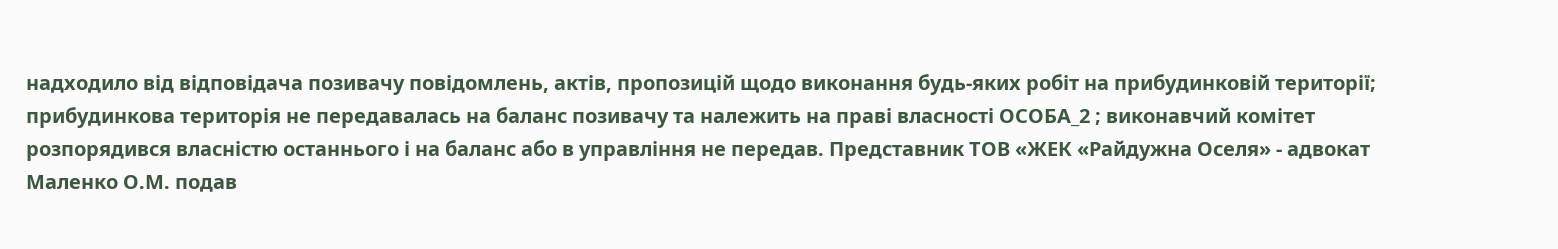надходило від відповідача позивачу повідомлень, актів, пропозицій щодо виконання будь-яких робіт на прибудинковій території; прибудинкова територія не передавалась на баланс позивачу та належить на праві власності ОСОБА_2 ; виконавчий комітет розпорядився власністю останнього і на баланс або в управління не передав. Представник ТОВ «ЖЕК «Райдужна Оселя» - адвокат Маленко О.М. подав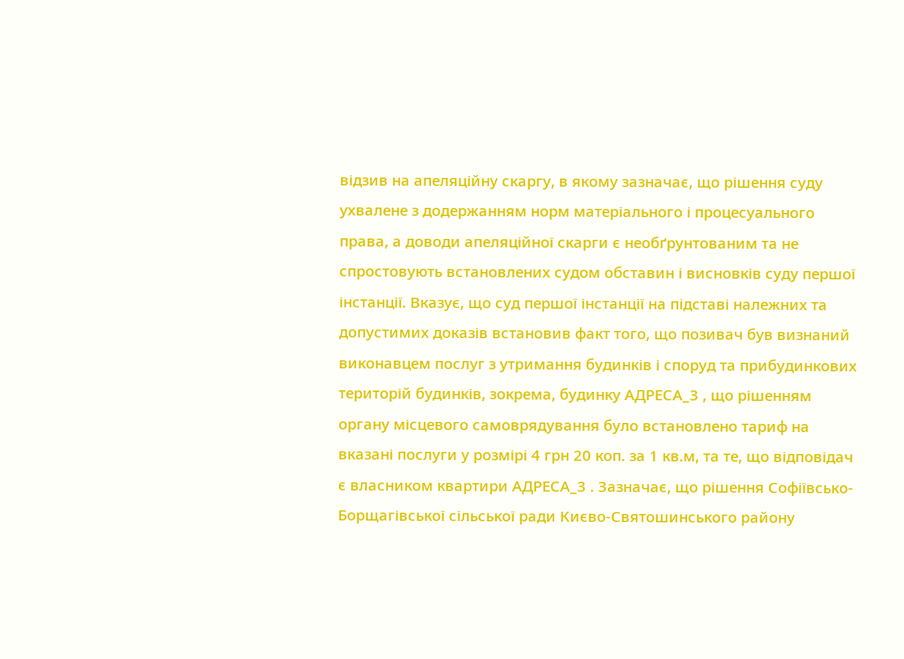відзив на апеляційну скаргу, в якому зазначає, що рішення суду ухвалене з додержанням норм матеріального і процесуального права, а доводи апеляційної скарги є необґрунтованим та не спростовують встановлених судом обставин і висновків суду першої інстанції. Вказує, що суд першої інстанції на підставі належних та допустимих доказів встановив факт того, що позивач був визнаний виконавцем послуг з утримання будинків і споруд та прибудинкових територій будинків, зокрема, будинку АДРЕСА_3 , що рішенням органу місцевого самоврядування було встановлено тариф на вказані послуги у розмірі 4 грн 20 коп. за 1 кв.м, та те, що відповідач є власником квартири АДРЕСА_3 . Зазначає, що рішення Софіївсько-Борщагівської сільської ради Києво-Святошинського району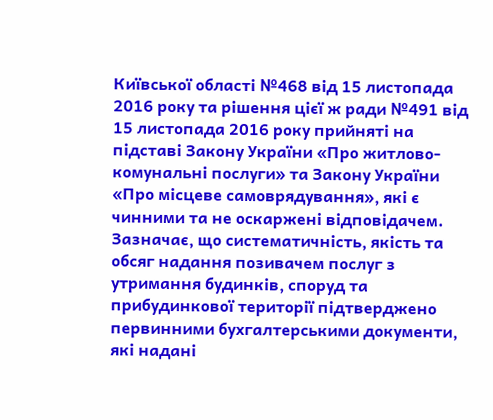Київської області №468 від 15 листопада 2016 року та рішення цієї ж ради №491 від 15 листопада 2016 року прийняті на підставі Закону України «Про житлово-комунальні послуги» та Закону України «Про місцеве самоврядування», які є чинними та не оскаржені відповідачем. Зазначає, що систематичність, якість та обсяг надання позивачем послуг з утримання будинків, споруд та прибудинкової території підтверджено первинними бухгалтерськими документи, які надані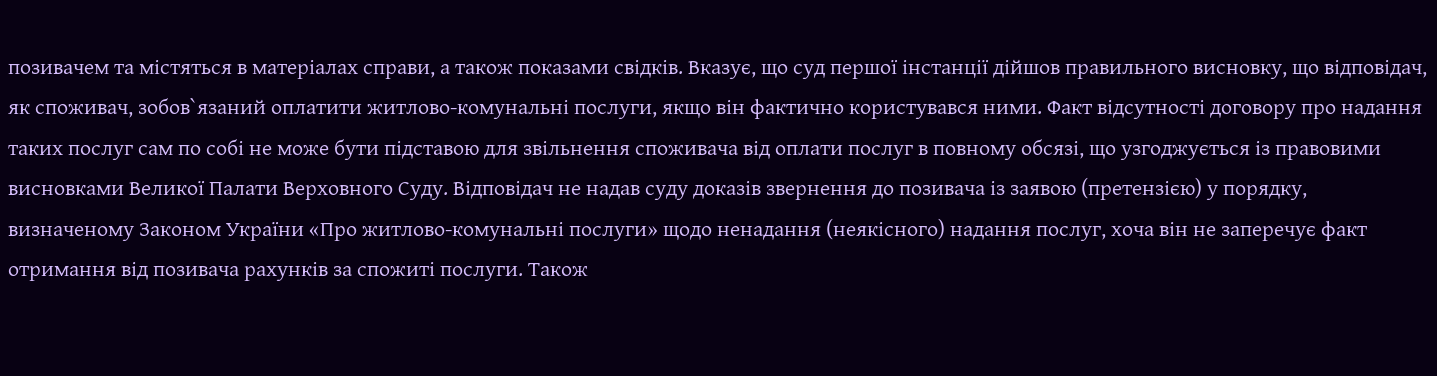позивачем та містяться в матеріалах справи, а також показами свідків. Вказує, що суд першої інстанції дійшов правильного висновку, що відповідач, як споживач, зобов`язаний оплатити житлово-комунальні послуги, якщо він фактично користувався ними. Факт відсутності договору про надання таких послуг сам по собі не може бути підставою для звільнення споживача від оплати послуг в повному обсязі, що узгоджується із правовими висновками Великої Палати Верховного Суду. Відповідач не надав суду доказів звернення до позивача із заявою (претензією) у порядку, визначеному Законом України «Про житлово-комунальні послуги» щодо ненадання (неякісного) надання послуг, хоча він не заперечує факт отримання від позивача рахунків за спожиті послуги. Також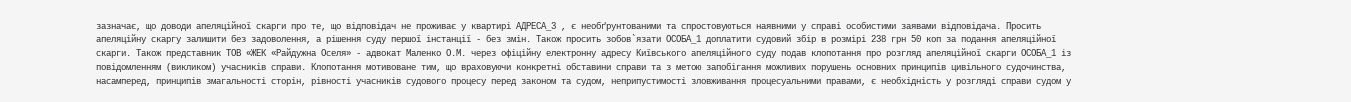зазначає, що доводи апеляційної скарги про те, що відповідач не проживає у квартирі АДРЕСА_3 , є необґрунтованими та спростовуються наявними у справі особистими заявами відповідача. Просить апеляційну скаргу залишити без задоволення, а рішення суду першої інстанції - без змін. Також просить зобов`язати ОСОБА_1 доплатити судовий збір в розмірі 238 грн 50 коп за подання апеляційної скарги. Також представник ТОВ «ЖЕК «Райдужна Оселя» - адвокат Маленко О.М. через офіційну електронну адресу Київського апеляційного суду подав клопотання про розгляд апеляційної скарги ОСОБА_1 із повідомленням (викликом) учасників справи. Клопотання мотивоване тим, що враховуючи конкретні обставини справи та з метою запобігання можливих порушень основних принципів цивільного судочинства, насамперед, принципів змагальності сторін, рівності учасників судового процесу перед законом та судом, неприпустимості зловживання процесуальними правами, є необхідність у розгляді справи судом у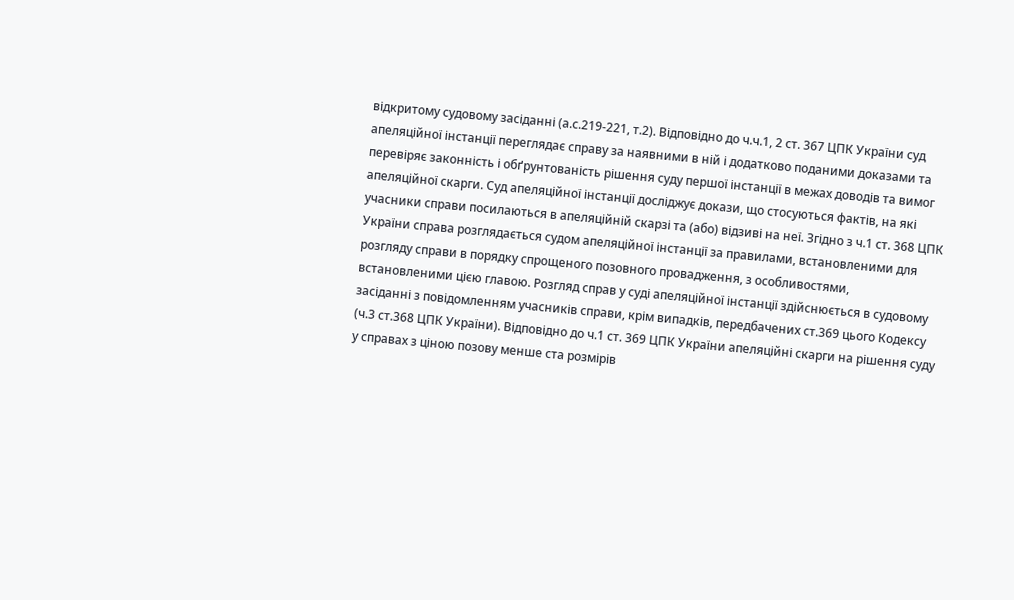відкритому судовому засіданні (а.с.219-221, т.2). Відповідно до ч.ч.1, 2 ст. 367 ЦПК України суд апеляційної інстанції переглядає справу за наявними в ній і додатково поданими доказами та перевіряє законність і обґрунтованість рішення суду першої інстанції в межах доводів та вимог апеляційної скарги. Суд апеляційної інстанції досліджує докази, що стосуються фактів, на які учасники справи посилаються в апеляційній скарзі та (або) відзиві на неї. Згідно з ч.1 ст. 368 ЦПК України справа розглядається судом апеляційної інстанції за правилами, встановленими для розгляду справи в порядку спрощеного позовного провадження, з особливостями, встановленими цією главою. Розгляд справ у суді апеляційної інстанції здійснюється в судовому засіданні з повідомленням учасників справи, крім випадків, передбачених ст.369 цього Кодексу (ч.3 ст.368 ЦПК України). Відповідно до ч.1 ст. 369 ЦПК України апеляційні скарги на рішення суду у справах з ціною позову менше ста розмірів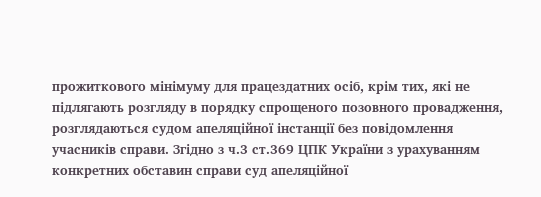прожиткового мінімуму для працездатних осіб, крім тих, які не підлягають розгляду в порядку спрощеного позовного провадження, розглядаються судом апеляційної інстанції без повідомлення учасників справи. Згідно з ч.3 ст.369 ЦПК України з урахуванням конкретних обставин справи суд апеляційної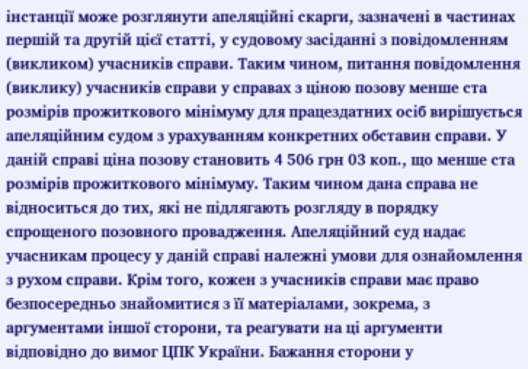інстанції може розглянути апеляційні скарги, зазначені в частинах першій та другій цієї статті, у судовому засіданні з повідомленням (викликом) учасників справи. Таким чином, питання повідомлення (виклику) учасників справи у справах з ціною позову менше ста розмірів прожиткового мінімуму для працездатних осіб вирішується апеляційним судом з урахуванням конкретних обставин справи. У даній справі ціна позову становить 4 506 грн 03 коп., що менше ста розмірів прожиткового мінімуму. Таким чином дана справа не відноситься до тих, які не підлягають розгляду в порядку спрощеного позовного провадження. Апеляційний суд надає учасникам процесу у даній справі належні умови для ознайомлення з рухом справи. Крім того, кожен з учасників справи має право безпосередньо знайомитися з її матеріалами, зокрема, з аргументами іншої сторони, та реагувати на ці аргументи відповідно до вимог ЦПК України. Бажання сторони у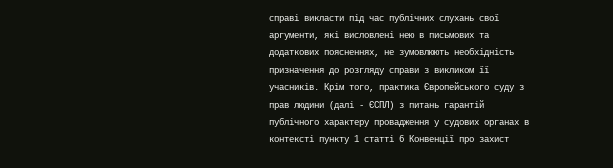справі викласти під час публічних слухань свої аргументи, які висловлені нею в письмових та додаткових поясненнях, не зумовлюють необхідність призначення до розгляду справи з викликом її учасників. Крім того, практика Європейського суду з прав людини (далі - ЄСПЛ) з питань гарантій публічного характеру провадження у судових органах в контексті пункту 1 статті 6 Конвенції про захист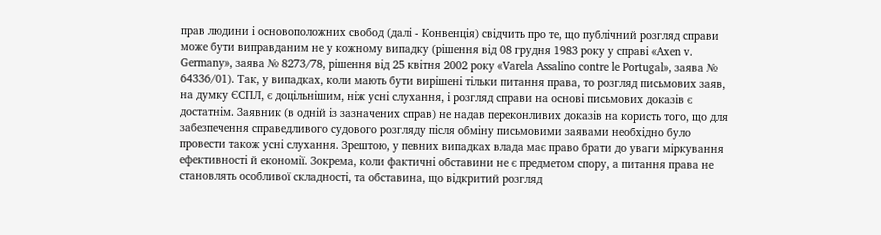прав людини і основоположних свобод (далі - Конвенція) свідчить про те, що публічний розгляд справи може бути виправданим не у кожному випадку (рішення від 08 грудня 1983 року у справі «Axen v. Germany», заява № 8273/78, рішення від 25 квітня 2002 року «Varela Assalino contre le Portugal», заява № 64336/01). Так, у випадках, коли мають бути вирішені тільки питання права, то розгляд письмових заяв, на думку ЄСПЛ, є доцільнішим, ніж усні слухання, і розгляд справи на основі письмових доказів є достатнім. Заявник (в одній із зазначених справ) не надав переконливих доказів на користь того, що для забезпечення справедливого судового розгляду після обміну письмовими заявами необхідно було провести також усні слухання. Зрештою, у певних випадках влада має право брати до уваги міркування ефективності й економії. Зокрема, коли фактичні обставини не є предметом спору, а питання права не становлять особливої складності, та обставина, що відкритий розгляд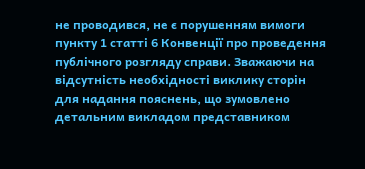не проводився, не є порушенням вимоги пункту 1 статті 6 Конвенції про проведення публічного розгляду справи. Зважаючи на відсутність необхідності виклику сторін для надання пояснень, що зумовлено детальним викладом представником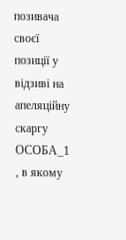позивача своєї позиції у відзиві на апеляційну скаргу ОСОБА_1 , в якому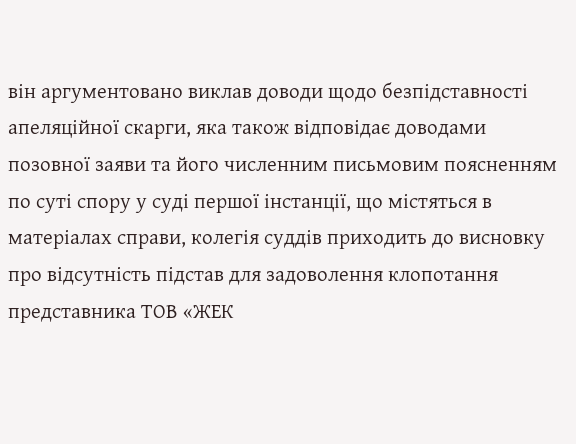він аргументовано виклав доводи щодо безпідставності апеляційної скарги, яка також відповідає доводами позовної заяви та його численним письмовим поясненням по суті спору у суді першої інстанції, що містяться в матеріалах справи, колегія суддів приходить до висновку про відсутність підстав для задоволення клопотання представника ТОВ «ЖЕК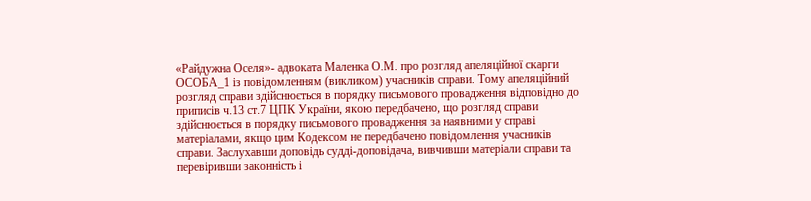«Райдужна Оселя»- адвоката Маленка О.М. про розгляд апеляційної скарги ОСОБА_1 із повідомленням (викликом) учасників справи. Тому апеляційний розгляд справи здійснюється в порядку письмового провадження відповідно до приписів ч.13 ст.7 ЦПК України, якою передбачено, що розгляд справи здійснюється в порядку письмового провадження за наявними у справі матеріалами, якщо цим Кодексом не передбачено повідомлення учасників справи. Заслухавши доповідь судді-доповідача, вивчивши матеріали справи та перевіривши законність і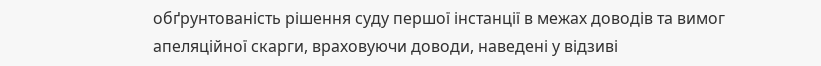обґрунтованість рішення суду першої інстанції в межах доводів та вимог апеляційної скарги, враховуючи доводи, наведені у відзиві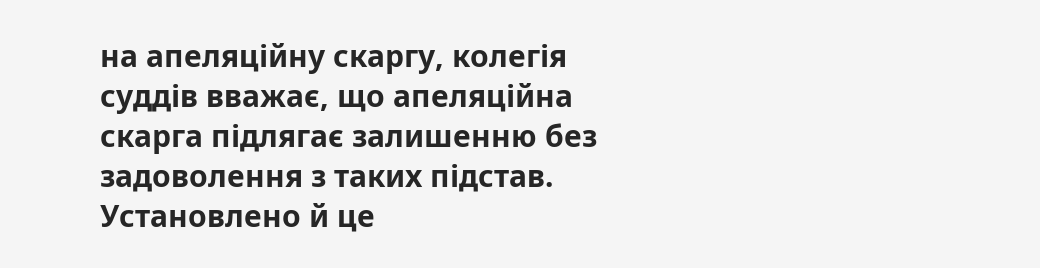на апеляційну скаргу, колегія суддів вважає, що апеляційна скарга підлягає залишенню без задоволення з таких підстав. Установлено й це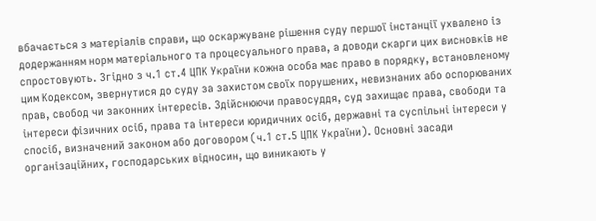вбачається з матеріалів справи, що оскаржуване рішення суду першої інстанції ухвалено із додержанням норм матеріального та процесуального права, а доводи скарги цих висновків не спростовують. Згідно з ч.1 ст.4 ЦПК України кожна особа має право в порядку, встановленому цим Кодексом, звернутися до суду за захистом своїх порушених, невизнаних або оспорюваних прав, свобод чи законних інтересів. Здійснюючи правосуддя, суд захищає права, свободи та інтереси фізичних осіб, права та інтереси юридичних осіб, державні та суспільні інтереси у спосіб, визначений законом або договором (ч.1 ст.5 ЦПК України). Основні засади організаційних, господарських відносин, що виникають у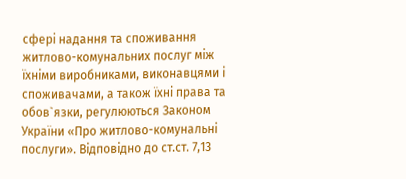сфері надання та споживання житлово-комунальних послуг між їхніми виробниками, виконавцями і споживачами, а також їхні права та обов`язки, регулюються Законом України «Про житлово-комунальні послуги». Відповідно до ст.ст. 7,13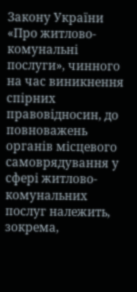Закону України «Про житлово-комунальні послуги», чинного на час виникнення спірних правовідносин, до повноважень органів місцевого самоврядування у сфері житлово-комунальних послуг належить, зокрема,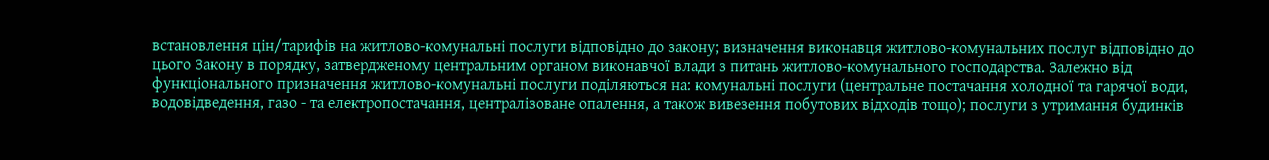встановлення цін/тарифів на житлово-комунальні послуги відповідно до закону; визначення виконавця житлово-комунальних послуг відповідно до цього Закону в порядку, затвердженому центральним органом виконавчої влади з питань житлово-комунального господарства. Залежно від функціонального призначення житлово-комунальні послуги поділяються на: комунальні послуги (центральне постачання холодної та гарячої води, водовідведення, газо - та електропостачання, централізоване опалення, а також вивезення побутових відходів тощо); послуги з утримання будинків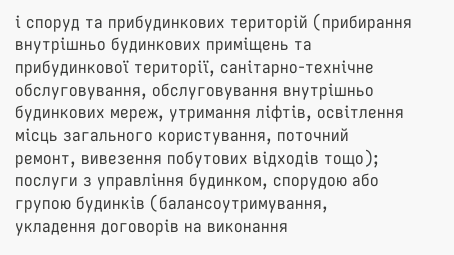і споруд та прибудинкових територій (прибирання внутрішньо будинкових приміщень та прибудинкової території, санітарно-технічне обслуговування, обслуговування внутрішньо будинкових мереж, утримання ліфтів, освітлення місць загального користування, поточний ремонт, вивезення побутових відходів тощо); послуги з управління будинком, спорудою або групою будинків (балансоутримування, укладення договорів на виконання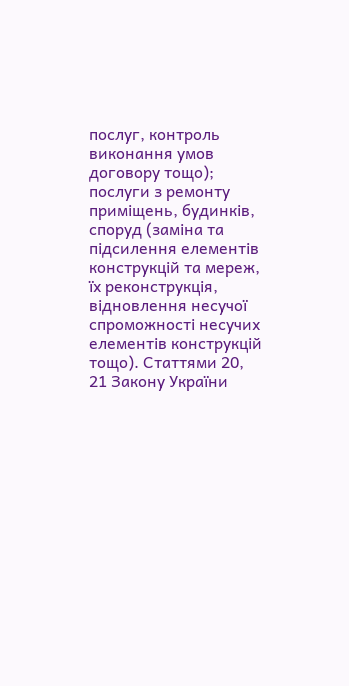послуг, контроль виконання умов договору тощо); послуги з ремонту приміщень, будинків, споруд (заміна та підсилення елементів конструкцій та мереж, їх реконструкція, відновлення несучої спроможності несучих елементів конструкцій тощо). Статтями 20, 21 Закону України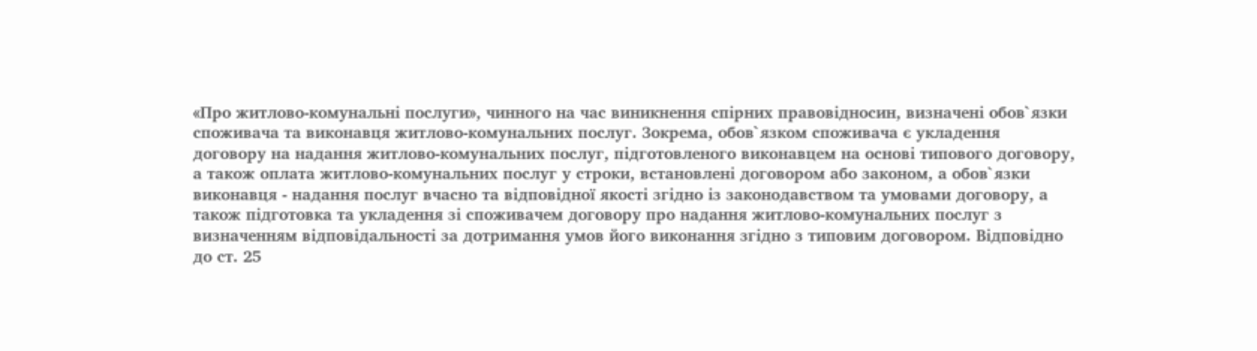«Про житлово-комунальні послуги», чинного на час виникнення спірних правовідносин, визначені обов`язки споживача та виконавця житлово-комунальних послуг. Зокрема, обов`язком споживача є укладення договору на надання житлово-комунальних послуг, підготовленого виконавцем на основі типового договору, а також оплата житлово-комунальних послуг у строки, встановлені договором або законом, а обов`язки виконавця - надання послуг вчасно та відповідної якості згідно із законодавством та умовами договору, а також підготовка та укладення зі споживачем договору про надання житлово-комунальних послуг з визначенням відповідальності за дотримання умов його виконання згідно з типовим договором. Відповідно до ст. 25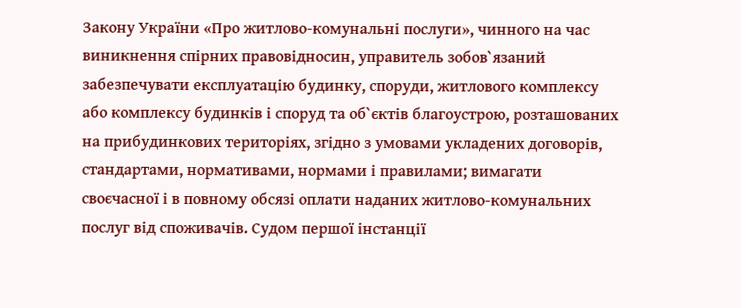Закону України «Про житлово-комунальні послуги», чинного на час виникнення спірних правовідносин, управитель зобов`язаний забезпечувати експлуатацію будинку, споруди, житлового комплексу або комплексу будинків і споруд та об`єктів благоустрою, розташованих на прибудинкових територіях, згідно з умовами укладених договорів, стандартами, нормативами, нормами і правилами; вимагати своєчасної і в повному обсязі оплати наданих житлово-комунальних послуг від споживачів. Судом першої інстанції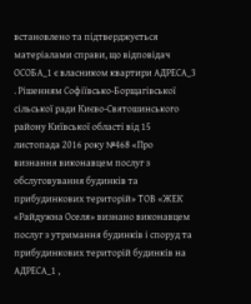встановлено та підтверджується матеріалами справи, що відповідач ОСОБА_1 є власником квартири АДРЕСА_3 . Рішенням Софіївсько-Борщагівської сільської ради Києво-Святошинського району Київської області від 15 листопада 2016 року №468 «Про визнання виконавцем послуг з обслуговування будинків та прибудинкових територій» ТОВ «ЖЕК «Райдужна Оселя» визнано виконавцем послуг з утримання будинків і споруд та прибудинкових територій будинків на АДРЕСА_1 ,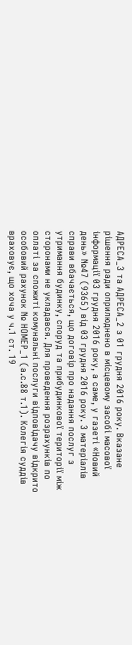АДРЕСА_3 та АДРЕСА_2 з 01 грудня 2016 року. Вказане рішення ради оприлюднено в місцевому засобі масової інформації 03 грудня 2016 року, а саме, у газеті «Новий день» №47 (9365) від 03 грудня 2016 року. З матеріалів справи вбачається, що договір про надання послуг з утримання будинку, споруд та прибудинкової території між сторонами не укладався. Для проведення розрахунків по оплаті за спожиті комунальні послуги відповідачу відкрито особовий рахунок № НОМЕР_1 (а.с.88 т.1). Колегія суддів враховує, що хоча у ч.1 ст. 19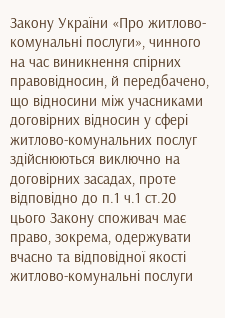Закону України «Про житлово-комунальні послуги», чинного на час виникнення спірних правовідносин, й передбачено, що відносини між учасниками договірних відносин у сфері житлово-комунальних послуг здійснюються виключно на договірних засадах, проте відповідно до п.1 ч.1 ст.20 цього Закону споживач має право, зокрема, одержувати вчасно та відповідної якості житлово-комунальні послуги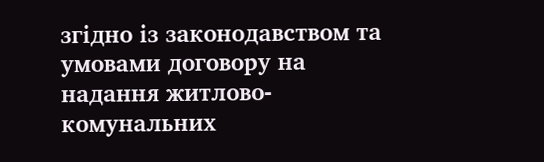згідно із законодавством та умовами договору на надання житлово-комунальних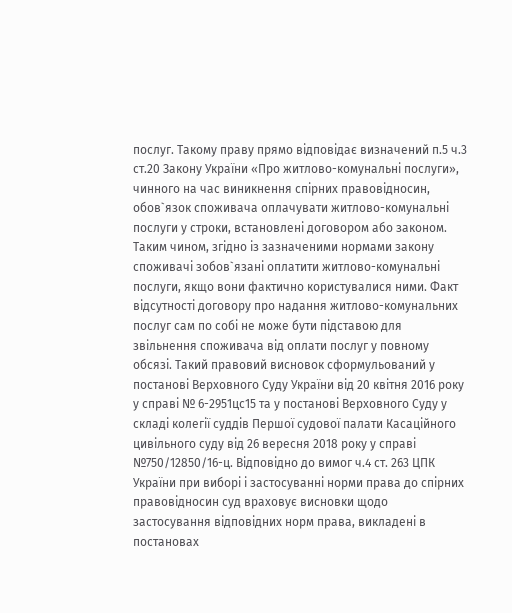послуг. Такому праву прямо відповідає визначений п.5 ч.3 ст.20 Закону України «Про житлово-комунальні послуги», чинного на час виникнення спірних правовідносин, обов`язок споживача оплачувати житлово-комунальні послуги у строки, встановлені договором або законом. Таким чином, згідно із зазначеними нормами закону споживачі зобов`язані оплатити житлово-комунальні послуги, якщо вони фактично користувалися ними. Факт відсутності договору про надання житлово-комунальних послуг сам по собі не може бути підставою для звільнення споживача від оплати послуг у повному обсязі. Такий правовий висновок сформульований у постанові Верховного Суду України від 20 квітня 2016 року у справі № 6-2951цс15 та у постанові Верховного Суду у складі колегії суддів Першої судової палати Касаційного цивільного суду від 26 вересня 2018 року у справі №750/12850/16-ц. Відповідно до вимог ч.4 ст. 263 ЦПК України при виборі і застосуванні норми права до спірних правовідносин суд враховує висновки щодо застосування відповідних норм права, викладені в постановах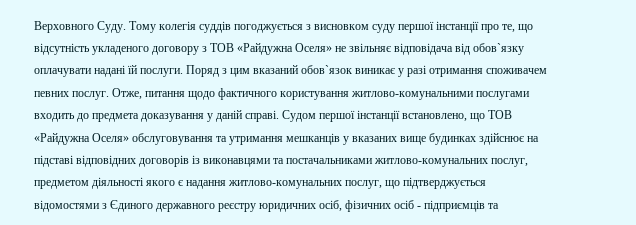Верховного Суду. Тому колегія суддів погоджується з висновком суду першої інстанції про те, що відсутність укладеного договору з ТОВ «Райдужна Оселя» не звільняє відповідача від обов`язку оплачувати надані їй послуги. Поряд з цим вказаний обов`язок виникає у разі отримання споживачем певних послуг. Отже, питання щодо фактичного користування житлово-комунальними послугами входить до предмета доказування у даній справі. Судом першої інстанції встановлено, що ТОВ «Райдужна Оселя» обслуговування та утримання мешканців у вказаних вище будинках здійснює на підставі відповідних договорів із виконавцями та постачальниками житлово-комунальних послуг, предметом діяльності якого є надання житлово-комунальних послуг, що підтверджується відомостями з Єдиного державного реєстру юридичних осіб, фізичних осіб - підприємців та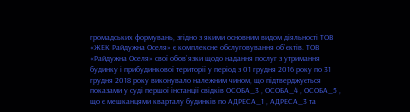громадських формувань, згідно з якими основним видом діяльності ТОВ «ЖЕК Райдужна Оселя» є комплексне обслуговування об`єктів. ТОВ «Райдужна Оселя» свої обов`язки щодо надання послуг з утримання будинку і прибудинкової території у період з 01 грудня 2016 року по 31 грудня 2018 року виконувало належним чином, що підтверджується показами у суді першої інстанції свідків ОСОБА_3 , ОСОБА_4 , ОСОБА_5 , що є мешканцями кварталу будинків по АДРЕСА_1 , АДРЕСА_3 та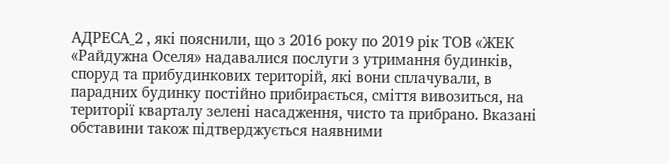АДРЕСА_2 , які пояснили, що з 2016 року по 2019 рік ТОВ «ЖЕК «Райдужна Оселя» надавалися послуги з утримання будинків, споруд та прибудинкових територій, які вони сплачували, в парадних будинку постійно прибирається, сміття вивозиться, на території кварталу зелені насадження, чисто та прибрано. Вказані обставини також підтверджується наявними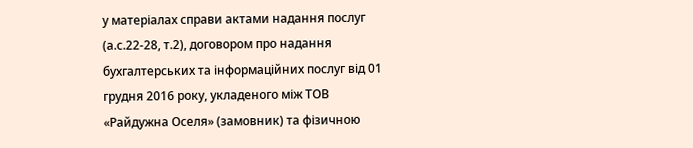у матеріалах справи актами надання послуг (а.с.22-28, т.2), договором про надання бухгалтерських та інформаційних послуг від 01 грудня 2016 року, укладеного між ТОВ «Райдужна Оселя» (замовник) та фізичною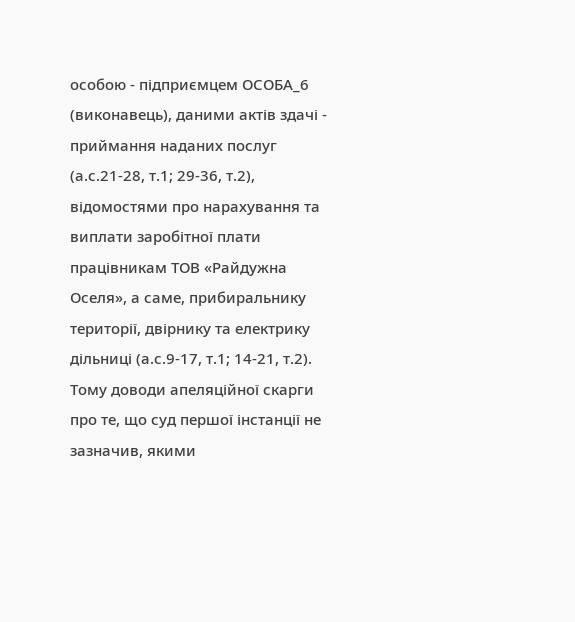особою - підприємцем ОСОБА_6 (виконавець), даними актів здачі - приймання наданих послуг (а.с.21-28, т.1; 29-36, т.2), відомостями про нарахування та виплати заробітної плати працівникам ТОВ «Райдужна Оселя», а саме, прибиральнику території, двірнику та електрику дільниці (а.с.9-17, т.1; 14-21, т.2). Тому доводи апеляційної скарги про те, що суд першої інстанції не зазначив, якими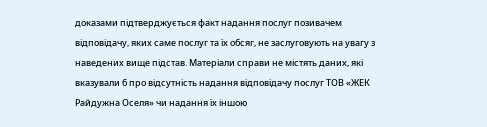доказами підтверджується факт надання послуг позивачем відповідачу, яких саме послуг та їх обсяг, не заслуговують на увагу з наведених вище підстав. Матеріали справи не містять даних, які вказували б про відсутність надання відповідачу послуг ТОВ «ЖЕК Райдужна Оселя» чи надання їх іншою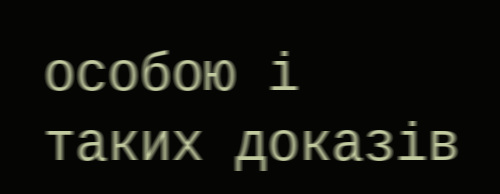особою і таких доказів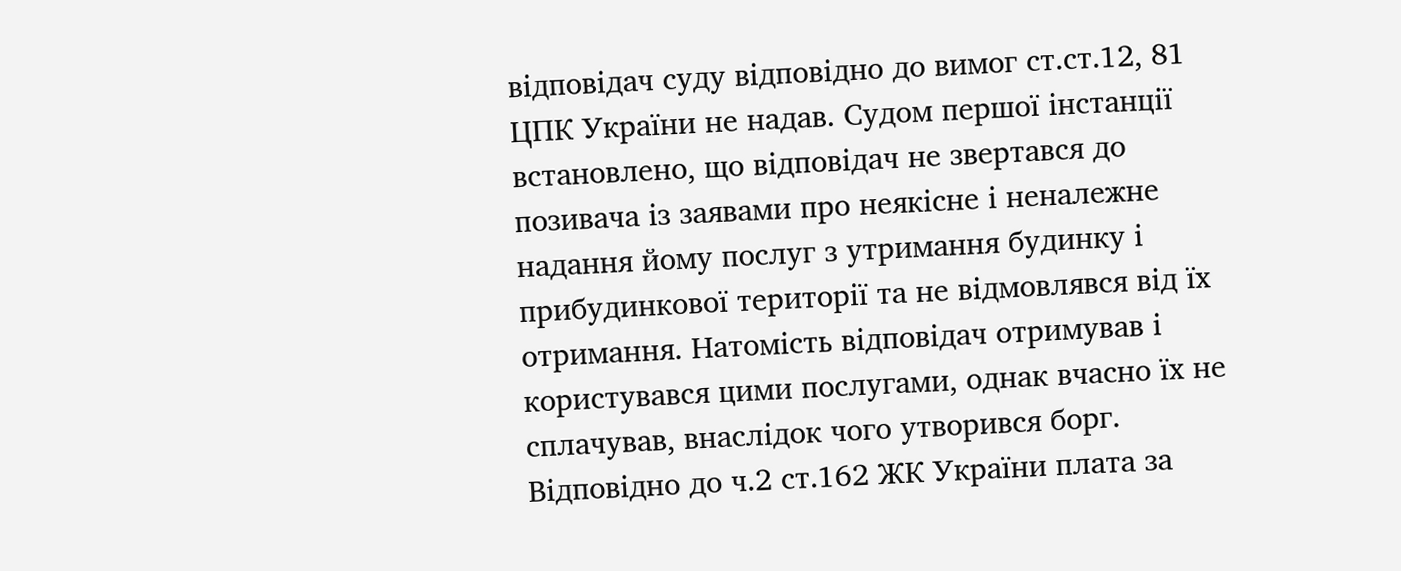відповідач суду відповідно до вимог ст.ст.12, 81 ЦПК України не надав. Судом першої інстанції встановлено, що відповідач не звертався до позивача із заявами про неякісне і неналежне надання йому послуг з утримання будинку і прибудинкової території та не відмовлявся від їх отримання. Натомість відповідач отримував і користувався цими послугами, однак вчасно їх не сплачував, внаслідок чого утворився борг. Відповідно до ч.2 ст.162 ЖК України плата за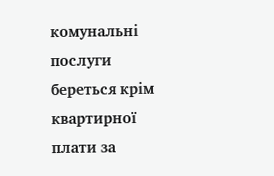комунальні послуги береться крім квартирної плати за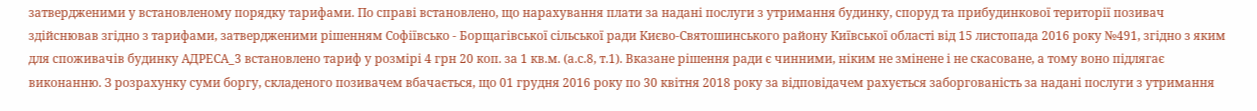затвердженими у встановленому порядку тарифами. По справі встановлено, що нарахування плати за надані послуги з утримання будинку, споруд та прибудинкової території позивач здійснював згідно з тарифами, затвердженими рішенням Софіївсько - Борщагівської сільської ради Києво-Святошинського району Київської області від 15 листопада 2016 року №491, згідно з яким для споживачів будинку АДРЕСА_3 встановлено тариф у розмірі 4 грн 20 коп. за 1 кв.м. (а.с.8, т.1). Вказане рішення ради є чинними, ніким не змінене і не скасоване, а тому воно підлягає виконанню. З розрахунку суми боргу, складеного позивачем вбачається, що 01 грудня 2016 року по 30 квітня 2018 року за відповідачем рахується заборгованість за надані послуги з утримання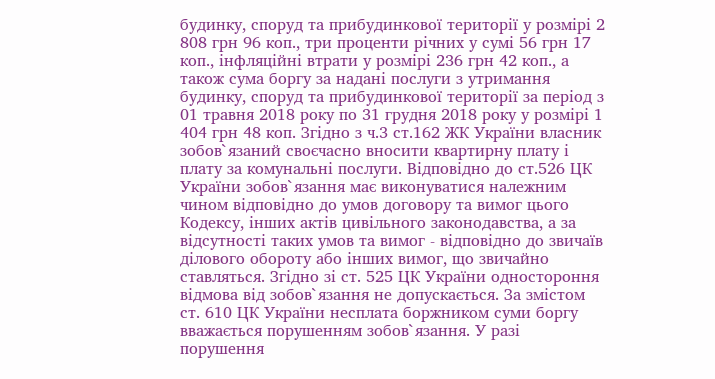будинку, споруд та прибудинкової території у розмірі 2 808 грн 96 коп., три проценти річних у сумі 56 грн 17 коп., інфляційні втрати у розмірі 236 грн 42 коп., а також сума боргу за надані послуги з утримання будинку, споруд та прибудинкової території за період з 01 травня 2018 року по 31 грудня 2018 року у розмірі 1 404 грн 48 коп. Згідно з ч.3 ст.162 ЖК України власник зобов`язаний своєчасно вносити квартирну плату і плату за комунальні послуги. Відповідно до ст.526 ЦК України зобов`язання має виконуватися належним чином відповідно до умов договору та вимог цього Кодексу, інших актів цивільного законодавства, а за відсутності таких умов та вимог - відповідно до звичаїв ділового обороту або інших вимог, що звичайно ставляться. Згідно зі ст. 525 ЦК України одностороння відмова від зобов`язання не допускається. За змістом ст. 610 ЦК України несплата боржником суми боргу вважається порушенням зобов`язання. У разі порушення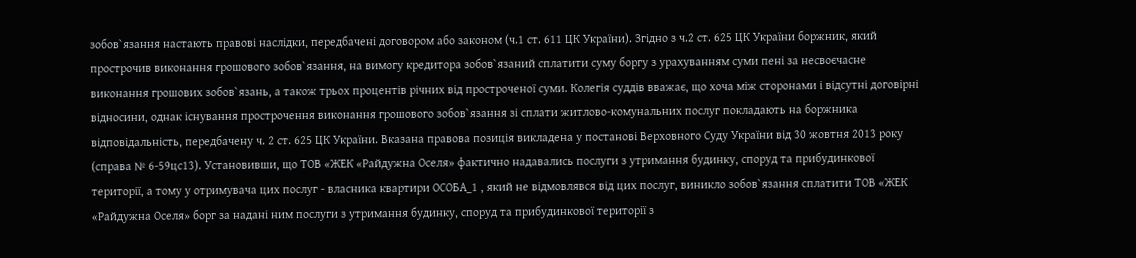зобов`язання настають правові наслідки, передбачені договором або законом (ч.1 ст. 611 ЦК України). Згідно з ч.2 ст. 625 ЦК України боржник, який прострочив виконання грошового зобов`язання, на вимогу кредитора зобов`язаний сплатити суму боргу з урахуванням суми пені за несвоєчасне виконання грошових зобов`язань, а також трьох процентів річних від простроченої суми. Колегія суддів вважає, що хоча між сторонами і відсутні договірні відносини, однак існування прострочення виконання грошового зобов`язання зі сплати житлово-комунальних послуг покладають на боржника відповідальність, передбачену ч. 2 ст. 625 ЦК України. Вказана правова позиція викладена у постанові Верховного Суду України від 30 жовтня 2013 року (справа № 6-59цс13). Установивши, що ТОВ «ЖЕК «Райдужна Оселя» фактично надавались послуги з утримання будинку, споруд та прибудинкової території, а тому у отримувача цих послуг - власника квартири ОСОБА_1 , який не відмовлявся від цих послуг, виникло зобов`язання сплатити ТОВ «ЖЕК «Райдужна Оселя» борг за надані ним послуги з утримання будинку, споруд та прибудинкової території з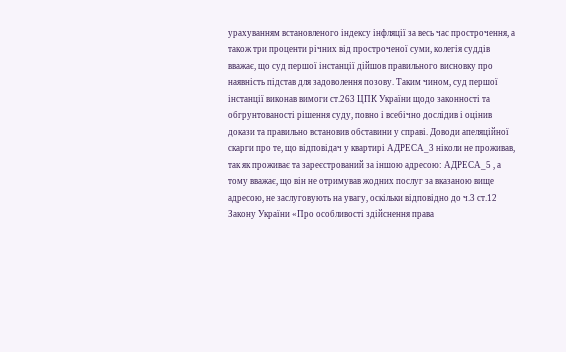урахуванням встановленого індексу інфляції за весь час прострочення, а також три проценти річних від простроченої суми, колегія суддів вважає, що суд першої інстанції дійшов правильного висновку про наявність підстав для задоволення позову. Таким чином, суд першої інстанції виконав вимоги ст.263 ЦПК України щодо законності та обгрунтованості рішення суду, повно і всебічно дослідив і оцінив докази та правильно встановив обставини у справі. Доводи апеляційної скарги про те, що відповідач у квартирі АДРЕСА_3 ніколи не проживав, так як проживає та зареєстрований за іншою адресою: АДРЕСА_5 , а тому вважає, що він не отримував жодних послуг за вказаною вище адресою, не заслуговують на увагу, оскільки відповідно до ч.3 ст.12 Закону України «Про особливості здійснення права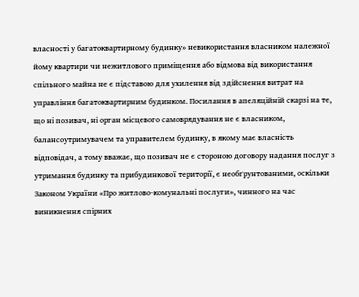власності у багатоквартирному будинку» невикористання власником належної йому квартири чи нежитлового приміщення або відмова від використання спільного майна не є підставою для ухилення від здійснення витрат на управління багатоквартирним будинком. Посилання в апеляційній скарзі на те, що ні позивач, ні орган місцевого самоврядування не є власником, балансоутримувачем та управителем будинку, в якому має власність відповідач, а тому вважає, що позивач не є стороною договору надання послуг з утримання будинку та прибудинкової території, є необґрунтованими, оскільки Законом України «Про житлово-комунальні послуги», чинного на час виникнення спірних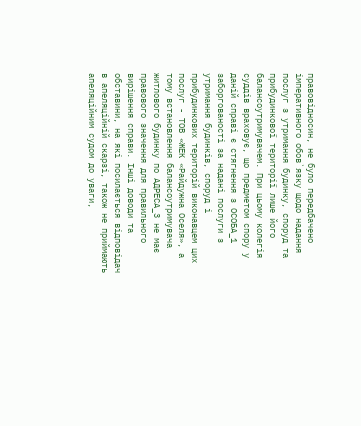правовідносин, не було передбачено імперативного обов`язку щодо надання послуг з утримання будинку, споруд та прибудинкової території лише його балансоутримувачем. При цьому колегія суддів враховує, що предметом спору у даній справі є стягнення з ОСОБА_1 заборгованості за надані послуги з утримання будинків, споруд і прибудинкових територій виконавцем цих послуг - ТОВ «ЖЕК «Райдужна Оселя», а тому встановлення балансоутримувача житлового будинку по АДРЕСА_3 не має правового значення для правильного вирішення справи. Інші доводи та обставини, на які посилається відповідач в апеляційній скарзі, також не приймають апеляційним судом до уваги,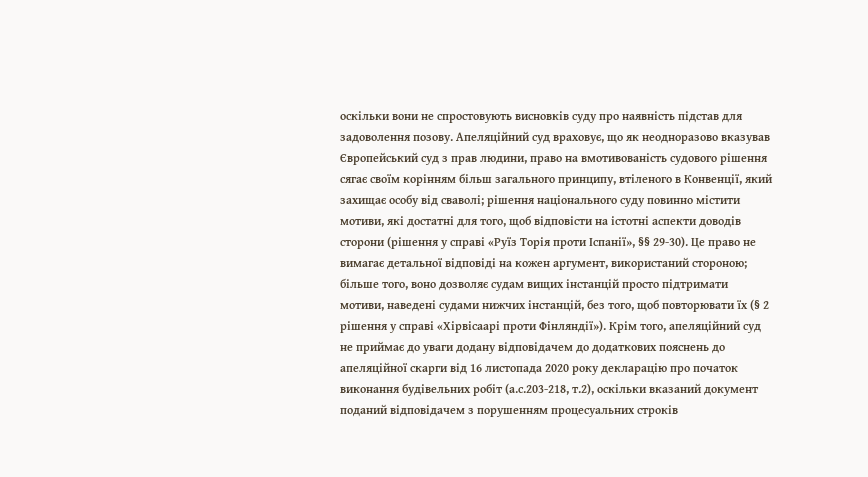оскільки вони не спростовують висновків суду про наявність підстав для задоволення позову. Апеляційний суд враховує, що як неодноразово вказував Європейський суд з прав людини, право на вмотивованість судового рішення сягає своїм корінням більш загального принципу, втіленого в Конвенції, який захищає особу від сваволі; рішення національного суду повинно містити мотиви, які достатні для того, щоб відповісти на істотні аспекти доводів сторони (рішення у справі «Руїз Торія проти Іспанії», §§ 29-30). Це право не вимагає детальної відповіді на кожен аргумент, використаний стороною; більше того, воно дозволяє судам вищих інстанцій просто підтримати мотиви, наведені судами нижчих інстанцій, без того, щоб повторювати їх (§ 2 рішення у справі «Хірвісаарі проти Фінляндії»). Крім того, апеляційний суд не приймає до уваги додану відповідачем до додаткових пояснень до апеляційної скарги від 16 листопада 2020 року декларацію про початок виконання будівельних робіт (а.с.203-218, т.2), оскільки вказаний документ поданий відповідачем з порушенням процесуальних строків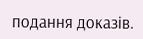подання доказів.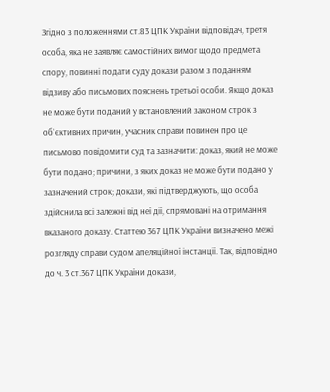Згідно з положеннями ст.83 ЦПК України відповідач, третя особа, яка не заявляє самостійних вимог щодо предмета спору, повинні подати суду докази разом з поданням відзиву або письмових пояснень третьої особи. Якщо доказ не може бути поданий у встановлений законом строк з об`єктивних причин, учасник справи повинен про це письмово повідомити суд та зазначити: доказ, який не може бути подано; причини, з яких доказ не може бути подано у зазначений строк; докази, які підтверджують, що особа здійснила всі залежні від неї дії, спрямовані на отримання вказаного доказу. Статтею 367 ЦПК України визначено межі розгляду справи судом апеляційної інстанції. Так, відповідно до ч. 3 ст.367 ЦПК України докази,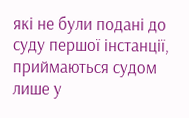які не були подані до суду першої інстанції, приймаються судом лише у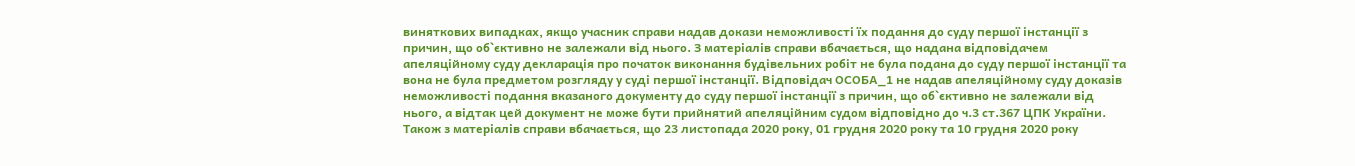виняткових випадках, якщо учасник справи надав докази неможливості їх подання до суду першої інстанції з причин, що об`єктивно не залежали від нього. З матеріалів справи вбачається, що надана відповідачем апеляційному суду декларація про початок виконання будівельних робіт не була подана до суду першої інстанції та вона не була предметом розгляду у суді першої інстанції. Відповідач ОСОБА_1 не надав апеляційному суду доказів неможливості подання вказаного документу до суду першої інстанції з причин, що об`єктивно не залежали від нього, а відтак цей документ не може бути прийнятий апеляційним судом відповідно до ч.3 ст.367 ЦПК України. Також з матеріалів справи вбачається, що 23 листопада 2020 року, 01 грудня 2020 року та 10 грудня 2020 року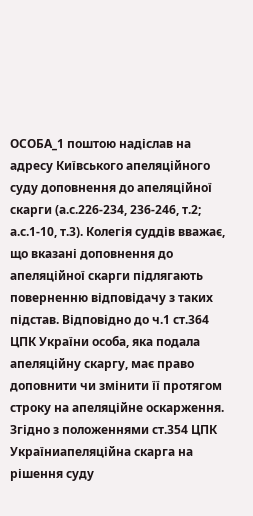ОСОБА_1 поштою надіслав на адресу Київського апеляційного суду доповнення до апеляційної скарги (а.с.226-234, 236-246, т.2; а.с.1-10, т.3). Колегія суддів вважає, що вказані доповнення до апеляційної скарги підлягають поверненню відповідачу з таких підстав. Відповідно до ч.1 ст.364 ЦПК України особа, яка подала апеляційну скаргу, має право доповнити чи змінити її протягом строку на апеляційне оскарження. Згідно з положеннями ст.354 ЦПК Україниапеляційна скарга на рішення суду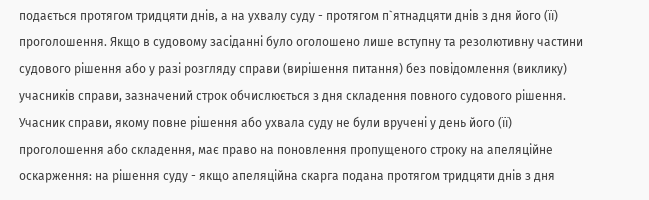подається протягом тридцяти днів, а на ухвалу суду - протягом п`ятнадцяти днів з дня його (її) проголошення. Якщо в судовому засіданні було оголошено лише вступну та резолютивну частини судового рішення або у разі розгляду справи (вирішення питання) без повідомлення (виклику) учасників справи, зазначений строк обчислюється з дня складення повного судового рішення. Учасник справи, якому повне рішення або ухвала суду не були вручені у день його (її) проголошення або складення, має право на поновлення пропущеного строку на апеляційне оскарження: на рішення суду - якщо апеляційна скарга подана протягом тридцяти днів з дня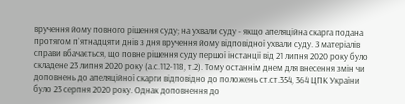вручення йому повного рішення суду; на ухвали суду - якщо апеляційна скарга подана протягом п`ятнадцяти днів з дня вручення йому відповідної ухвали суду. З матеріалів справи вбачається, що повне рішення суду першої інстанції від 21 липня 2020 року було складене 23 липня 2020 року (а.с.112-118, т.2). Тому останнім днем для внесення змін чи доповнень до апеляційної скарги відповідно до положень ст.ст.354, 364 ЦПК України було 23 серпня 2020 року. Однак доповнення до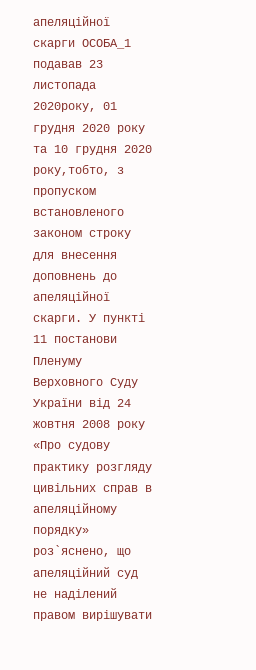апеляційної скарги ОСОБА_1 подавав 23 листопада 2020року, 01 грудня 2020 року та 10 грудня 2020 року,тобто, з пропуском встановленого законом строку для внесення доповнень до апеляційної скарги. У пункті 11 постанови Пленуму Верховного Суду України від 24 жовтня 2008 року «Про судову практику розгляду цивільних справ в апеляційному порядку» роз`яснено, що апеляційний суд не наділений правом вирішувати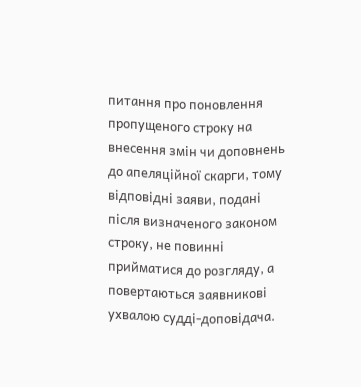питання про поновлення пропущеного строку на внесення змін чи доповнень до апеляційної скарги, тому відповідні заяви, подані після визначеного законом строку, не повинні прийматися до розгляду, а повертаються заявникові ухвалою судді-доповідача.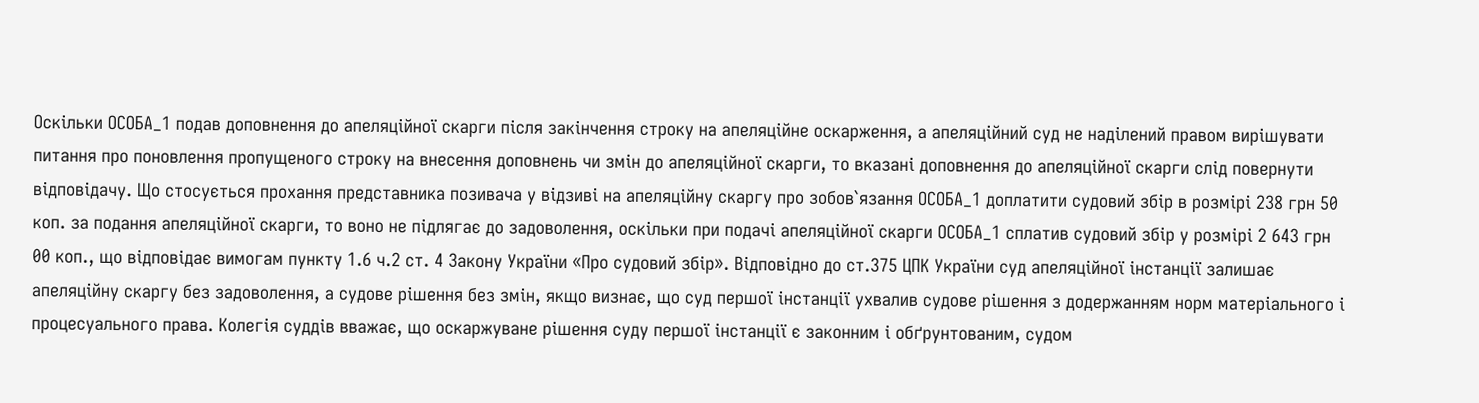Оскільки ОСОБА_1 подав доповнення до апеляційної скарги після закінчення строку на апеляційне оскарження, а апеляційний суд не наділений правом вирішувати питання про поновлення пропущеного строку на внесення доповнень чи змін до апеляційної скарги, то вказані доповнення до апеляційної скарги слід повернути відповідачу. Що стосується прохання представника позивача у відзиві на апеляційну скаргу про зобов`язання ОСОБА_1 доплатити судовий збір в розмірі 238 грн 50 коп. за подання апеляційної скарги, то воно не підлягає до задоволення, оскільки при подачі апеляційної скарги ОСОБА_1 сплатив судовий збір у розмірі 2 643 грн 00 коп., що відповідає вимогам пункту 1.6 ч.2 ст. 4 Закону України «Про судовий збір». Відповідно до ст.375 ЦПК України суд апеляційної інстанції залишає апеляційну скаргу без задоволення, а судове рішення без змін, якщо визнає, що суд першої інстанції ухвалив судове рішення з додержанням норм матеріального і процесуального права. Колегія суддів вважає, що оскаржуване рішення суду першої інстанції є законним і обґрунтованим, судом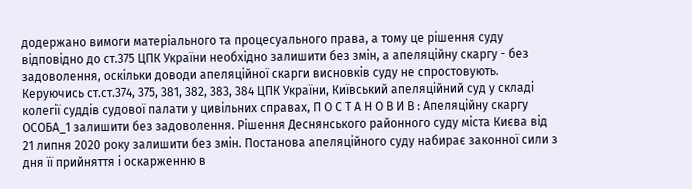додержано вимоги матеріального та процесуального права, а тому це рішення суду відповідно до ст.375 ЦПК України необхідно залишити без змін, а апеляційну скаргу - без задоволення, оскільки доводи апеляційної скарги висновків суду не спростовують. Керуючись ст.ст.374, 375, 381, 382, 383, 384 ЦПК України, Київський апеляційний суд у складі колегії суддів судової палати у цивільних справах, П О С Т А Н О В И В : Апеляційну скаргу ОСОБА_1 залишити без задоволення. Рішення Деснянського районного суду міста Києва від 21 липня 2020 року залишити без змін. Постанова апеляційного суду набирає законної сили з дня її прийняття і оскарженню в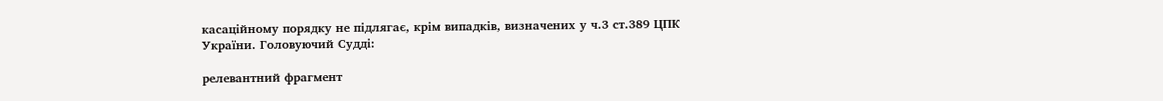касаційному порядку не підлягає, крім випадків, визначених у ч.3 ст.389 ЦПК України. Головуючий Судді:

релевантний фрагмент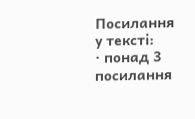Посилання у тексті:
· понад 3 посилання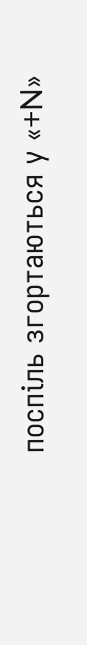поспіль згортаються у «+N»